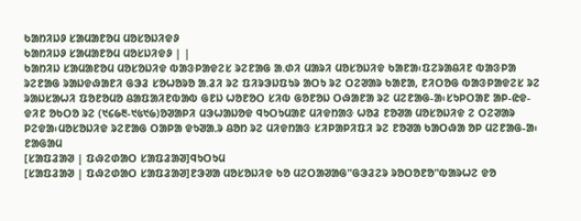ᱠᱟᱴᱤᱡᱽ ᱥᱟᱢᱟᱱᱚᱢ ᱢᱚᱥᱚᱡᱤᱫᱽ
ᱠᱟᱴᱤᱡᱽ ᱥᱟᱢᱟᱱᱚᱢ ᱢᱚᱥᱡᱤᱫᱽ | |
ᱠᱟᱴᱤᱡ ᱥᱟᱢᱟᱱᱚᱢ ᱢᱚᱥᱚᱡᱤᱫ ᱵᱟᱝᱞᱟᱫᱮᱥ ᱨᱮᱱᱟᱜ ᱟ.ᱰᱤ ᱢᱟᱨᱤ ᱢᱚᱥᱚᱡᱤᱫ ᱠᱟᱱᱟ᱾ᱯᱮᱨᱟᱪᱤᱱ ᱵᱟᱝᱞᱟ ᱨᱮᱱᱟᱜ ᱨᱟᱡᱫᱷᱟᱱᱤ ᱜᱳᱲ ᱥᱚᱦᱚᱨᱚ ᱟ.ᱲᱤ ᱨᱮ ᱯᱤᱨᱳᱡᱯᱩᱨ ᱟᱛᱩ ᱨᱮ ᱛᱮᱣᱟᱨ ᱠᱟᱱᱟ, ᱱᱤᱛᱚᱜ ᱵᱟᱝᱞᱟᱫᱮᱥ ᱨᱮ ᱨᱟᱡᱥᱟᱦᱤ ᱯᱚᱱᱚᱢᱚ ᱪᱟᱯᱟᱤᱱᱵᱟᱵ ᱜᱱᱡ ᱦᱚᱱᱚᱛ ᱥᱤᱵ ᱜᱚᱱᱚᱡ ᱛᱷᱟᱱᱟ ᱨᱮ ᱢᱮᱱᱟᱜ-ᱟ᱾ᱥᱩᱞᱛᱟᱱ ᱟᱞ-ᱭᱫ-ᱫᱤᱱ ᱚᱠᱛᱚ ᱨᱮ (᱑᱔᱙᱓-᱑᱕᱑᱙)ᱚᱣᱟᱞᱤ ᱢᱳᱦᱟᱡᱚᱫ ᱧᱩᱛᱩᱢᱟᱱ ᱢᱤᱫᱴᱟᱝ ᱦᱚᱲ ᱱᱚᱣᱟ ᱢᱚᱥᱚᱡᱤᱫ ᱮ ᱛᱮᱣᱟᱨ ᱞᱮᱫᱟ᱾ᱢᱚᱥᱚᱡᱤᱫ ᱨᱮᱱᱟᱜ ᱛᱟᱞᱟ ᱫᱩᱣᱟᱹᱨ ᱪᱚᱴ ᱨᱮ ᱢᱤᱫᱴᱟᱝ ᱥᱤᱞᱟᱞᱤᱯᱤ ᱨᱮ ᱱᱚᱣᱟ ᱠᱟᱛᱷᱟ ᱚᱞ ᱢᱮᱱᱟᱜ-ᱟ᱾
ᱱᱟᱜᱟᱢ
[ᱥᱟᱯᱲᱟᱣ | ᱯᱷᱮᱰᱟᱛ ᱥᱟᱯᱲᱟᱣ]ᱧᱩᱛᱩᱢ
[ᱥᱟᱯᱲᱟᱣ | ᱯᱷᱮᱰᱟᱛ ᱥᱟᱯᱲᱟᱣ]ᱱᱳᱣᱟ ᱢᱚᱥᱚᱡᱤᱫ ᱠᱚ ᱢᱮᱛᱟᱣᱟᱜ"ᱜᱳᱲᱮᱨ ᱨᱚᱛᱚᱱᱚ"ᱵᱟᱨᱦᱮ ᱫᱚ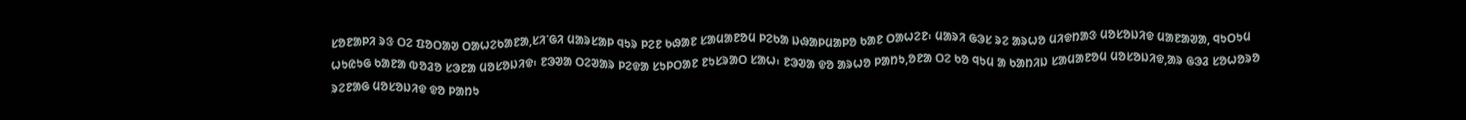ᱥᱚᱱᱟᱞᱤ ᱨᱝ ᱛᱮ ᱯᱚᱛᱟᱣ ᱛᱟᱦᱮᱠᱟᱱᱟ,ᱥᱤᱸᱜᱤ ᱢᱟᱨᱥᱟᱞ ᱧᱩᱨ ᱞᱮᱱ ᱠᱷᱟᱱ ᱥᱟᱢᱟᱱᱚᱢ ᱞᱮᱠᱟ ᱡᱷᱟᱞᱢᱟᱞᱚ ᱠᱟᱱ ᱛᱟᱦᱮᱱ᱾ ᱢᱟᱨᱤ ᱜᱳᱥ ᱨᱮ ᱟᱨᱦᱚ ᱢᱤᱫᱴᱟᱝ ᱢᱚᱥᱚᱡᱤᱫ ᱢᱟᱱᱟᱣᱟ, ᱧᱩᱛᱩᱢ ᱦᱩᱭᱩᱜ ᱠᱟᱱᱟ ᱵᱚᱲᱚ ᱥᱳᱱᱟ ᱢᱚᱥᱚᱡᱤᱫ᱾ ᱱᱳᱣᱟ ᱛᱮᱣᱟᱨ ᱞᱮᱫᱟ ᱥᱩᱞᱛᱟᱱ ᱱᱩᱥᱨᱟᱛ ᱥᱟᱦ᱾ ᱱᱳᱣᱟ ᱫᱚ ᱟᱨᱦᱚ ᱞᱟᱴᱩ,ᱚᱱᱟ ᱛᱮ ᱠᱚ ᱧᱩᱢ ᱟ ᱠᱟᱴᱤᱡ ᱥᱟᱢᱟᱱᱚᱢ ᱢᱚᱥᱚᱡᱤᱫ,ᱟᱨ ᱜᱳᱲ ᱥᱚᱦᱚᱨᱚ ᱨᱮᱱᱟᱜ ᱢᱚᱥᱚᱡᱤᱫ ᱫᱚ ᱞᱟᱴᱩ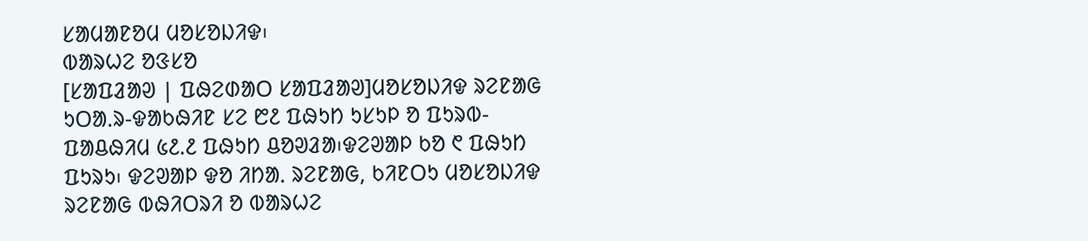ᱥᱟᱢᱟᱱᱚᱢ ᱢᱚᱥᱚᱡᱤᱫ᱾
ᱵᱟᱨᱦᱮ ᱚᱝᱥᱚ
[ᱥᱟᱯᱲᱟᱣ | ᱯᱷᱮᱰᱟᱛ ᱥᱟᱯᱲᱟᱣ]ᱢᱚᱥᱚᱡᱤᱫ ᱨᱮᱱᱟᱜ ᱩᱛᱟᱹᱨ-ᱫᱟᱠᱷᱤᱱ ᱥᱮ ᱘᱒ ᱯᱷᱩᱴ ᱩᱥᱩᱞ ᱚ ᱯᱩᱨᱵ-ᱯᱟᱪᱷᱤᱢ ᱕᱒.᱒ ᱯᱷᱩᱴ ᱪᱚᱣᱲᱟ᱾ᱫᱮᱣᱟᱞ ᱠᱚ ᱖ ᱯᱷᱩᱴ ᱯᱩᱨᱩ᱾ ᱫᱮᱣᱟᱞ ᱫᱚ ᱤᱴᱟᱹ ᱨᱮᱱᱟᱜ, ᱠᱤᱱᱛᱩ ᱢᱚᱥᱚᱡᱤᱫ ᱨᱮᱱᱟᱜ ᱵᱷᱤᱛᱨᱤ ᱚ ᱵᱟᱨᱦᱮ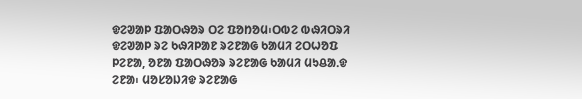ᱫᱮᱣᱟᱞ ᱯᱟᱛᱷᱚᱨ ᱛᱮ ᱯᱚᱴᱚᱢ᱾ᱛᱵᱮ ᱵᱷᱤᱛᱨᱤ ᱫᱮᱣᱟᱞ ᱨᱮ ᱠᱷᱤᱞᱟᱱ ᱨᱮᱱᱟᱜ ᱠᱟᱢᱤ ᱮᱛᱦᱚᱯ ᱞᱮᱱᱟ, ᱚᱱᱟ ᱯᱟᱛᱷᱚᱨ ᱨᱮᱱᱟᱜ ᱠᱟᱢᱤ ᱢᱩᱪᱟᱹᱫ ᱮᱱᱟ᱾ ᱢᱚᱥᱚᱡᱤᱫ ᱨᱮᱱᱟᱜ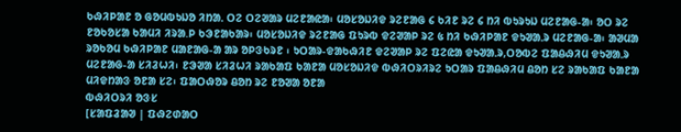ᱠᱷᱤᱞᱟᱱ ᱚ ᱜᱚᱢᱵᱩᱡᱚ ᱤᱴᱟᱹ ᱛᱮ ᱛᱮᱣᱟᱨ ᱢᱮᱱᱟᱭᱟ᱾ ᱢᱚᱥᱚᱡᱤᱫ ᱨᱮᱱᱟᱜ ᱔ ᱠᱤᱱ ᱨᱮ ᱔ ᱴᱤ ᱵᱩᱨᱩᱡ ᱢᱮᱱᱟᱜ-ᱟ᱾ ᱚᱛ ᱨᱮ ᱱᱚᱠᱚᱥᱟ ᱠᱟᱢᱤ ᱤᱨᱟ.ᱞ ᱠᱳᱱᱟᱠᱟᱨ᱾ ᱢᱚᱥᱚᱡᱤᱫ ᱨᱮᱱᱟᱜ ᱯᱩᱨᱵ ᱫᱮᱣᱟᱞ ᱨᱮ ᱕ ᱴᱤ ᱠᱷᱤᱞᱟᱱ ᱫᱩᱣᱟᱹᱨ ᱢᱮᱱᱟᱜ-ᱟ᱾ ᱟᱣᱢᱟ ᱨᱚᱠᱚᱢ ᱠᱷᱤᱞᱟᱱ ᱢᱟᱱᱟᱜ-ᱟ ᱟᱨ ᱚᱞᱝᱠᱨᱱ ᱾ ᱩᱛᱟᱨ-ᱫᱟᱠᱷᱤᱱ ᱫᱮᱣᱟᱞ ᱨᱮ ᱯᱮᱭᱟ ᱫᱩᱣᱟᱹᱨ,ᱛᱚᱵᱮ ᱯᱟᱪᱷᱤᱢ ᱫᱩᱣᱟᱹᱨ ᱢᱮᱱᱟᱜ-ᱟ ᱥᱤᱲᱦᱤ᱾ ᱱᱳᱣᱟ ᱥᱤᱲᱦᱤ ᱨᱟᱠᱟᱯ ᱠᱟᱱᱟ ᱢᱚᱥᱚᱡᱤᱫ ᱵᱷᱤᱛᱨᱤᱨᱮ ᱩᱛᱟᱨ ᱯᱟᱪᱷᱤᱢ ᱪᱚᱴ ᱥᱮ ᱨᱟᱠᱟᱯ ᱠᱟᱱᱟ ᱢᱤᱫᱴᱟᱝ ᱚᱱᱟ ᱥᱮ᱾ ᱯᱟᱛᱷᱚᱨ ᱪᱚᱴ ᱨᱮ ᱱᱚᱣᱟ ᱚᱱᱟ
ᱵᱷᱤᱛᱨᱤ ᱚᱝᱥ
[ᱥᱟᱯᱲᱟᱣ | ᱯᱷᱮᱰᱟᱛ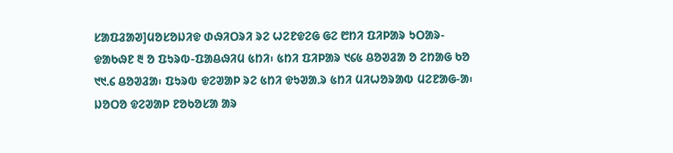ᱥᱟᱯᱲᱟᱣ]ᱢᱚᱥᱚᱡᱤᱫ ᱰᱷᱤᱛᱨᱤ ᱨᱮ ᱦᱮᱱᱫᱮᱜ ᱜᱮ ᱘ᱴᱤ ᱯᱤᱞᱟᱨ ᱩᱛᱟᱨ-ᱫᱟᱠᱷᱱ ᱓ ᱚ ᱯᱩᱨᱵ-ᱯᱟᱪᱷᱤᱢ ᱕ᱴᱤ᱾ ᱕ᱴᱤ ᱯᱤᱞᱟᱨ ᱑᱔᱕ ᱪᱚᱣᱲᱟ ᱚ ᱮᱴᱟᱜ ᱠᱚ ᱑᱑.᱔ ᱪᱚᱣᱲᱟ᱾ ᱯᱩᱨᱵ ᱫᱮᱣᱟᱞ ᱨᱮ ᱕ᱴᱤ ᱫᱩᱣᱟᱹᱨ ᱕ᱴᱤ ᱢᱤᱦᱚᱨᱟᱵ ᱢᱮᱱᱟᱜ-ᱟ᱾ ᱡᱚᱛᱚ ᱫᱮᱣᱟᱞ ᱱᱚᱠᱚᱥᱟ ᱟᱨ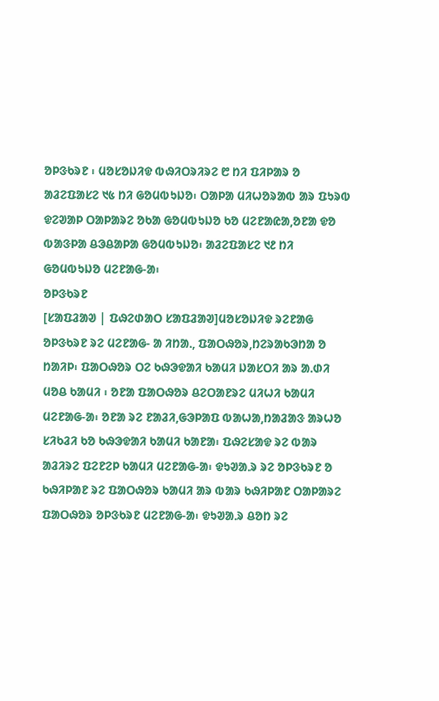ᱚᱞᱝᱠᱨᱱ ᱾ ᱢᱚᱥᱚᱡᱤᱫ ᱵᱷᱤᱛᱨᱤᱨᱮ ᱘ ᱴᱤ ᱯᱤᱞᱟᱨ ᱚ ᱟᱲᱮᱯᱟᱥᱮ ᱑᱕ ᱴᱤ ᱜᱚᱢᱵᱩᱡᱚ᱾ ᱛᱟᱞᱟ ᱢᱤᱦᱚᱨᱟᱵ ᱟᱨ ᱯᱩᱨᱵ ᱫᱮᱣᱟᱞ ᱛᱟᱞᱟᱨᱮ ᱚᱠᱟ ᱜᱚᱢᱵᱩᱡᱚ ᱠᱚ ᱢᱮᱱᱟᱭᱟ,ᱚᱱᱟ ᱫᱚ ᱵᱟᱝᱞᱟ ᱪᱳᱪᱟᱞᱟ ᱜᱚᱢᱵᱩᱡᱚ᱾ ᱟᱲᱮᱯᱟᱥᱮ ᱑᱒ ᱴᱤ ᱜᱚᱢᱵᱩᱡᱚ ᱢᱮᱱᱟᱜ-ᱟ᱾
ᱚᱞᱝᱠᱨᱱ
[ᱥᱟᱯᱲᱟᱣ | ᱯᱷᱮᱰᱟᱛ ᱥᱟᱯᱲᱟᱣ]ᱢᱚᱥᱚᱡᱤᱫ ᱨᱮᱱᱟᱜ ᱚᱞᱝᱠᱨᱱ ᱨᱮ ᱢᱮᱱᱟᱜ- ᱟ ᱤᱴᱟᱹ, ᱯᱟᱛᱷᱚᱨ,ᱴᱮᱨᱟᱠᱳᱴᱟ ᱚ ᱴᱟᱤᱞ᱾ ᱯᱟᱛᱷᱚᱨ ᱛᱮ ᱠᱷᱳᱫᱟᱤ ᱠᱟᱢᱤ ᱡᱟᱥᱛᱤ ᱟᱨ ᱟ.ᱰᱤ ᱢᱚᱪ ᱠᱟᱢᱤ ᱾ ᱚᱱᱟ ᱯᱟᱛᱷᱚᱨ ᱪᱮᱛᱟᱱᱨᱮ ᱢᱤᱦᱤ ᱠᱟᱢᱤ ᱢᱮᱱᱟᱜ-ᱟ᱾ ᱚᱱᱟ ᱨᱮ ᱱᱟᱲᱤ,ᱜᱳᱞᱟᱯ ᱵᱟᱦᱟ,ᱴᱟᱲᱟᱝ ᱟᱨᱦᱚ ᱥᱤᱠᱲᱤ ᱠᱚ ᱠᱷᱳᱫᱟᱤ ᱠᱟᱢᱤ ᱠᱟᱱᱟ᱾ ᱯᱷᱮᱥᱟᱫ ᱨᱮ ᱵᱟᱨ ᱟᱲᱤᱨᱮ ᱯᱮᱱᱮᱞ ᱠᱟᱢᱤ ᱢᱮᱱᱟᱜ-ᱟ᱾ ᱫᱩᱣᱟᱹᱨ ᱨᱮ ᱚᱞᱝᱠᱨᱱ ᱚ ᱠᱷᱤᱞᱟᱱ ᱨᱮ ᱯᱟᱛᱷᱚᱨ ᱠᱟᱢᱤ ᱟᱨ ᱵᱟᱨ ᱠᱷᱤᱞᱟᱱ ᱛᱟᱞᱟᱨᱮ ᱯᱟᱛᱷᱚᱨ ᱚᱞᱝᱠᱨᱱ ᱢᱮᱱᱟᱜ-ᱟ᱾ ᱫᱩᱣᱟᱹᱨ ᱪᱚᱴ ᱨᱮ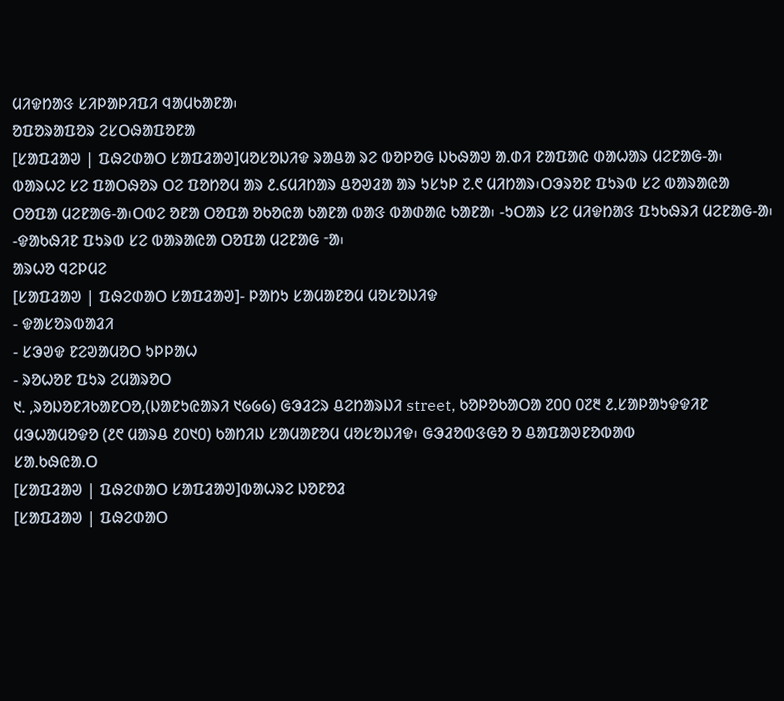ᱢᱤᱫᱴᱟᱝ ᱥᱤᱞᱟᱞᱤᱯᱤ ᱧᱟᱢᱠᱟᱱᱟ᱾
ᱚᱯᱚᱨᱟᱯᱚᱨ ᱮᱥᱛᱷᱟᱯᱚᱱᱟ
[ᱥᱟᱯᱲᱟᱣ | ᱯᱷᱮᱰᱟᱛ ᱥᱟᱯᱲᱟᱣ]ᱢᱚᱥᱚᱡᱤᱫ ᱨᱟᱪᱟ ᱨᱮ ᱵᱚᱞᱚᱜ ᱡᱠᱷᱟᱣ ᱟ.ᱰᱤ ᱱᱟᱯᱟᱭ ᱰᱟᱦᱟᱨ ᱢᱮᱱᱟᱜ-ᱟ᱾ ᱵᱟᱨᱦᱮ ᱥᱮ ᱯᱟᱛᱷᱚᱨ ᱛᱮ ᱯᱚᱴᱚᱢ ᱟᱨ ᱒.᱔ᱢᱤᱴᱟᱨ ᱪᱚᱣᱲᱟ ᱟᱨ ᱩᱥᱩᱞ ᱗.᱖ ᱢᱤᱴᱟᱨ᱾ᱛᱳᱨᱚᱱ ᱯᱩᱨᱵ ᱥᱮ ᱵᱟᱨᱟᱭᱟ ᱛᱚᱯᱟ ᱢᱮᱱᱟᱜ-ᱟ᱾ᱛᱵᱮ ᱚᱱᱟ ᱛᱚᱯᱟ ᱚᱠᱚᱭᱟ ᱠᱟᱱᱟ ᱵᱟᱝ ᱵᱟᱰᱟᱭ ᱠᱟᱱᱟ᱾ -ᱩᱛᱟᱨ ᱥᱮ ᱢᱤᱫᱴᱟᱝ ᱯᱩᱠᱷᱨᱤ ᱢᱮᱱᱟᱜ-ᱟ᱾ -ᱫᱟᱠᱷᱤᱱ ᱯᱩᱨᱵ ᱥᱮ ᱵᱟᱨᱟᱭᱟ ᱛᱚᱯᱟ ᱢᱮᱱᱟᱜ ᱼᱟ᱾
ᱟᱨᱦᱚ ᱧᱮᱞᱢᱮ
[ᱥᱟᱯᱲᱟᱣ | ᱯᱷᱮᱰᱟᱛ ᱥᱟᱯᱲᱟᱣ]- ᱞᱟᱴᱩ ᱥᱟᱢᱟᱱᱚᱢ ᱢᱚᱥᱚᱡᱤᱫ
- ᱫᱟᱥᱚᱨᱵᱟᱲᱤ
- ᱥᱳᱣᱫ ᱱᱮᱣᱟᱢᱚᱛ ᱩᱞᱞᱟᱦ
- ᱨᱚᱦᱚᱱ ᱯᱩᱨ ᱮᱢᱟᱨᱚᱛ
᱑ᱹ ,ᱨᱚᱡᱚᱱᱤᱠᱟᱱᱛᱚ,(ᱡᱟᱱᱩᱭᱟᱨᱤ ᱑᱙᱙᱙) ᱜᱳᱲᱮᱨ ᱪᱮᱴᱟᱨᱡᱤ street, ᱠᱚᱞᱚᱠᱟᱛᱟ ᱗᱐᱐ ᱐᱗᱓ ᱒ᱹᱥᱟᱞᱟᱩᱫᱫᱤᱱ ᱢᱳᱦᱟᱢᱚᱫᱚ (᱒᱖ ᱢᱟᱨᱪ ᱒᱐᱑᱐) ᱠᱟᱴᱤᱡ ᱥᱟᱢᱟᱱᱚᱢ ᱢᱚᱥᱚᱡᱤᱫ᱾ ᱜᱳᱲᱚᱵᱝᱜᱚ ᱚ ᱪᱟᱯᱟᱣᱱᱚᱵᱟᱵ
ᱥᱟ.ᱠᱷᱭᱟ.ᱛ
[ᱥᱟᱯᱲᱟᱣ | ᱯᱷᱮᱰᱟᱛ ᱥᱟᱯᱲᱟᱣ]ᱵᱟᱦᱨᱮ ᱡᱚᱱᱚᱲ
[ᱥᱟᱯᱲᱟᱣ | ᱯᱷᱮᱰᱟᱛ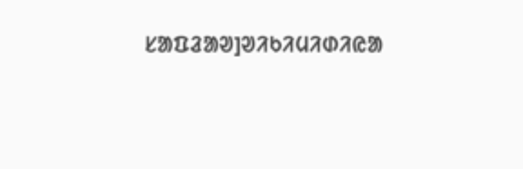ᱥᱟᱯᱲᱟᱣ]ᱣᱤᱠᱤᱢᱤᱰᱤᱭᱟ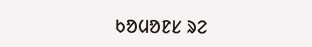ᱠᱚᱢᱚᱱᱥ ᱨᱮ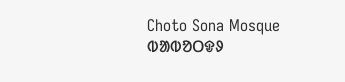Choto Sona Mosque ᱵᱟᱵᱚᱛᱫᱽ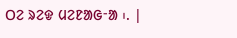ᱛᱮ ᱨᱮᱫ ᱢᱮᱱᱟᱜᱼᱟ ᱾. |